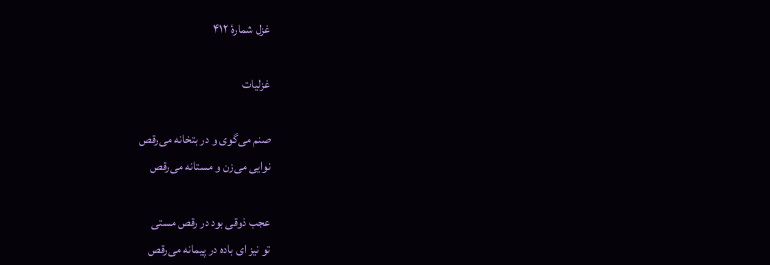غزل شمارهٔ ۴۱۲

غزلیات

صنم می‌گوی و در بتخانه می‌رقص
نوایی می‌زن و مستانه می‌رقص

عجب ذوقی بود در رقص مستی
تو نیز ای باده در پیمانه می‌رقص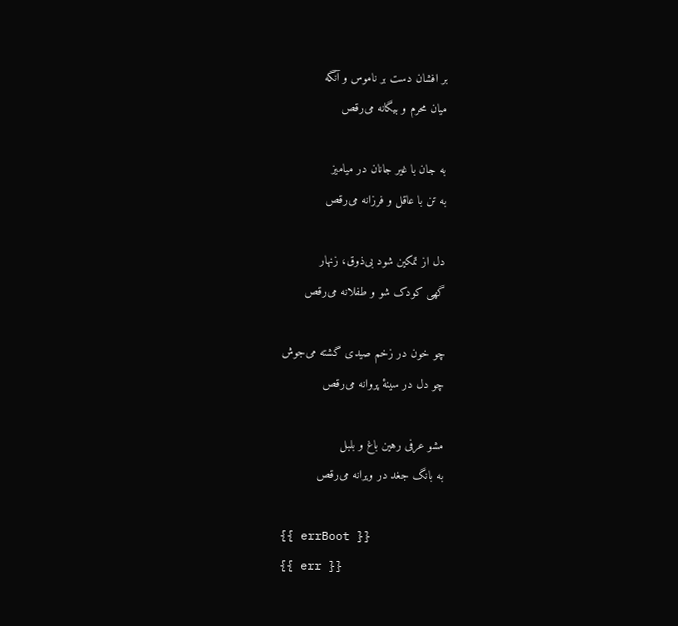بر افشان دست بر ناموس و آنگه
میان محرم و بیگانه می‌رقص

به جان با غیر جانان در میامیز
به تن با عاقل و فرزانه می‌رقص

دل از تمکین شود بی‌ذوق، زنهار
گهی کودک شو و طفلانه می‌رقص

چو خون در زخم صیدی گشته می‌جوش
چو دل در سینهٔ پروانه می‌رقص

مشو عرفی رهین باغ و بلبل
به بانگ جغد در ویرانه می‌رقص

{{ errBoot }}
{{ err }}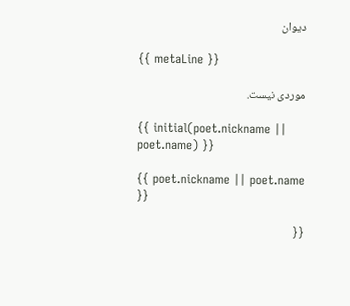دیوان

{{ metaLine }}

موردی نیست.

{{ initial(poet.nickname || poet.name) }}

{{ poet.nickname || poet.name }}

{{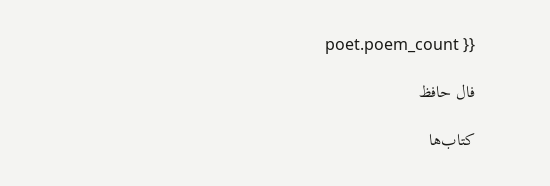poet.poem_count }}

فال حافظ

کتاب‌ها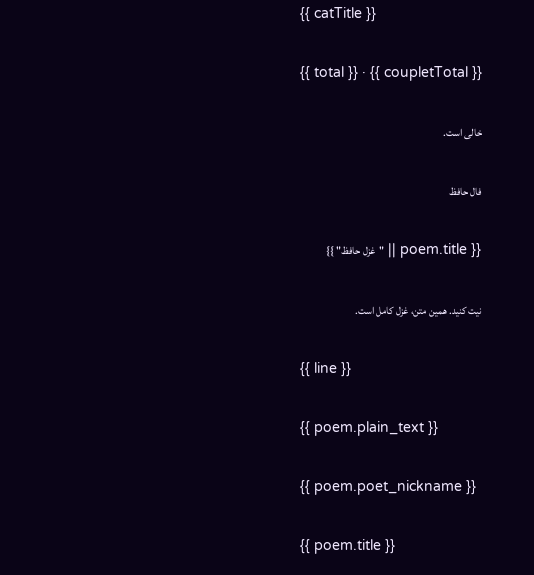{{ catTitle }}

{{ total }} · {{ coupletTotal }}

خالی است.

فال حافظ

{{ poem.title || "غزل حافظ" }}

نیت کنید. همین متن، غزل کامل است.

{{ line }}

{{ poem.plain_text }}

{{ poem.poet_nickname }}

{{ poem.title }}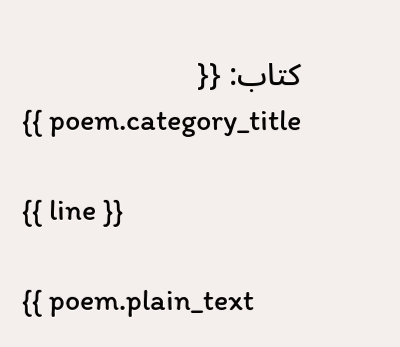کتاب: {{ poem.category_title }}

{{ line }}

{{ poem.plain_text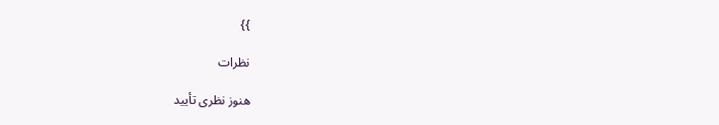}}

نظرات

هنوز نظری تأیید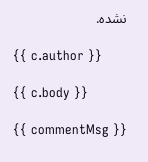نشده.

{{ c.author }}

{{ c.body }}

{{ commentMsg }}